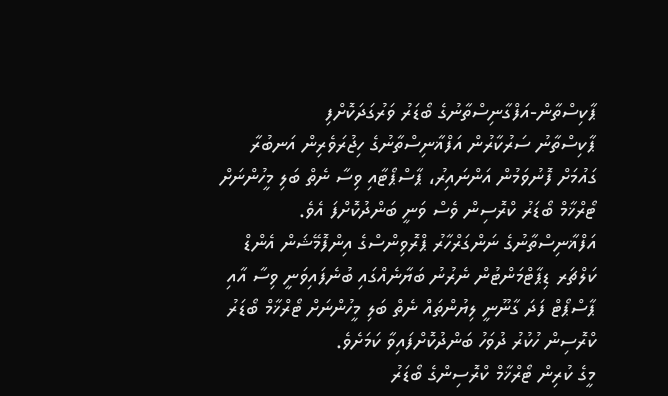ޕާކިސްތާން-އަފްގާނިސްތާނުގެ ބޯޑަރު ވަރުގަދަކޮށްފި
ޕާކިސްތާނު ސަރުކާރުން އަފްޣާނިސްތާނުގެ ހިޖުރަވެރިން އަނބުރާ ގައުމަށް ފޮނުވަމުން އަންނައިރު، ޕާސްޕޯޓާއި ވިސާ ނެތް ބަލި މީހުންނަށް ޓޯރްޚާމް ބޯޑަރު ކްރޮސިން ވެސް ވަނީ ބަންދުކޮށްފަ އެވެ.
އަފްޣާނިސްތާނުގެ ނަންގަރްހާރު ޕްރޮވިންސްގެ އިންފޮމޭޝަން އެންޑް ކަލްޗަރ ޑިޕާޓްމަންޓުން ނެރުނު ބަޔާނެއްގައި ބުނެފައިވަނީ ވިސާ އާއި ޕާސްޕޯޓް ފަދަ ގާނޫނީ ލިޔުންތައް ނެތް ބަލި މީހުންނަށް ޓޯރްޚާމް ބޯޑަރު ކްރޮސިން ހުކުރު ދުވަހު ބަންދުކޮށްފައިވާ ކަމަށެވެ.
މީގެ ކުރިން ޓޯރްޚާމް ކްރޮސިންގެ ބޯޑަރު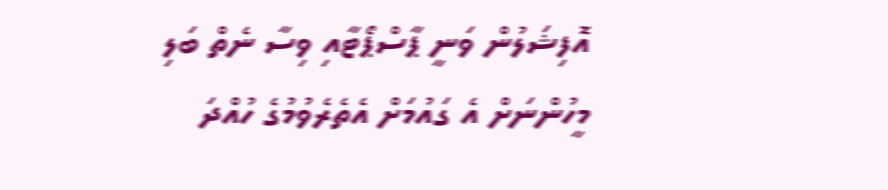އޮފިޝަލުން ވަނީ ޕާސްޕޯޓާއި ވިސާ ނެތް ބަލި މީހުންނަށް އެ ގައުމަށް އެތެރެވުމުގެ ހުއްދަ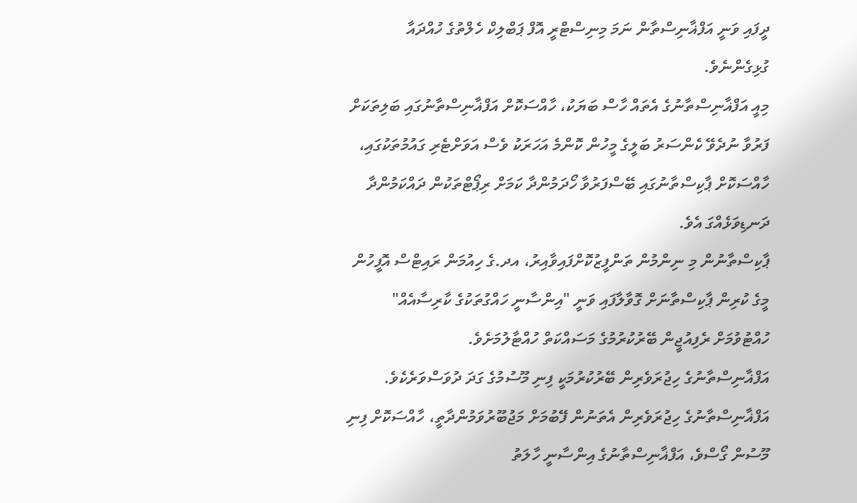ދީފައި ވަނީ އަފްޣާނިސްތާން ނަމަ މިނިސްޓްރީ އޮފް ޕަބްލިކް ހެލްތުގެ ހުއްދައާ ގުޅިގެންނެވެ.
މިއީ އަފްޣާނިސްތާނުގެ އެތައް ހާސް ބަޔަކު، ހާއްސަކޮށް އަފްޣާނިސްތާނުގައި ބަލިތަކަށް ފަރުވާ ނުދެވޭ ކެންސަރު ބަލީގެ މީހުން ކޮންމެ އަހަރަކު ވެސް އަވަށްޓެރި ގައުމުތަކުގައި، ހާއްސަކޮށް ޕާކިސްތާނުގައި ބޭސްފަރުވާ ހޯދަމުންދާ ކަމަށް ރިޕޯޓްތަކުން ދައްކަމުންދާ ދަނޑިވަޅެއްގަ އެވެ.
ޕާކިސްތާނުން މި ނިންމުން ތަންފީޒުކޮށްފައިވާއިރު، އދ.ގެ ހިއުމަން ރައިޓްސް އޮފީހުން މީގެ ކުރިން ޕާކިސްތާނަށް ގޮވާލާފައި ވަނީ "އިންސާނީ ހައްގުތަކުގެ ކާރިސާއެއް" ހުއްޓުވުމަށް ރެފިއުޖީން ބޭރުކުރުމުގެ މަސައްކަތް ހުއްޓާލުމަށެވެ.
އަފްޣާނިސްތާނުގެ ހިޖުރަވެރިން ބޭރުކުރުމަކީ ފިނި މޫސުމުގެ ގަދަ ދުވަސްވަރެކެވެ.
އަފްޣާނިސްތާނުގެ ހިޖުރަވެރިން އެތަނުން ފޭބުމަށް މަޖުބޫރުވަމުންދާތީ، ހާއްސަކޮށް ފިނި މޫސުން ގޯސްވެ، އަފްޣާނިސްތާނުގެ އިންސާނީ ހާލަތު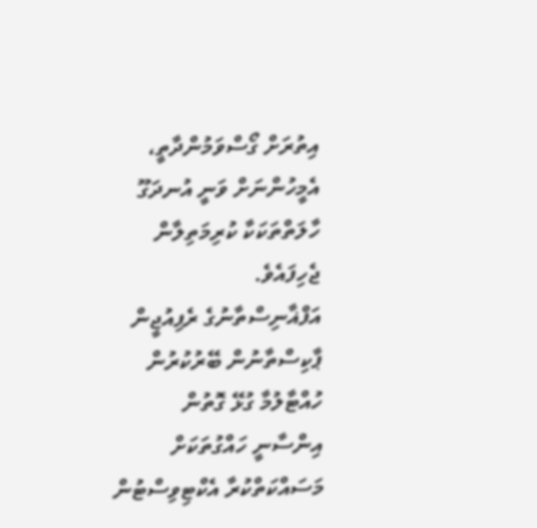އިތުރަށް ގޯސްވަމުންދާތީ، އެމީހުންނަށް ވަނީ އުނދަގޫ ހާލަތްތަކަކާ ކުރިމަތިލާން ޖެހިފައެވެ.
އަފްޣާނިސްތާނުގެ ރެފިއުޖީން ޕާކިސްތާނުން ބޭރުކުރުން ހުއްޓާލުމާ ގުޅޭ ގޮތުން އިންސާނީ ހައްގުތަކަށް މަސައްކަތްކުރާ އެކްޓިވިސްޓުން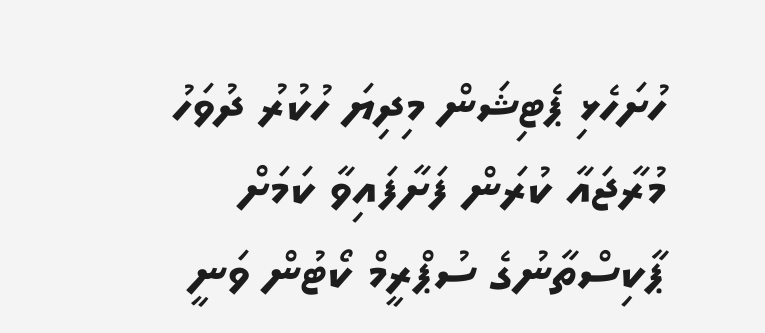ހުށަހެޅި ޕެޓިޝަން މިދިޔަ ހުކުރު ދުވަހު މުރާޖައާ ކުރަން ފަށާފައިވާ ކަމަށް ޕާކިސްތާނުގެ ސުޕްރީމް ކޯޓުން ވަނީ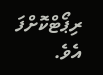ރިޕޯޓްކޮށްފަ އެވެ.